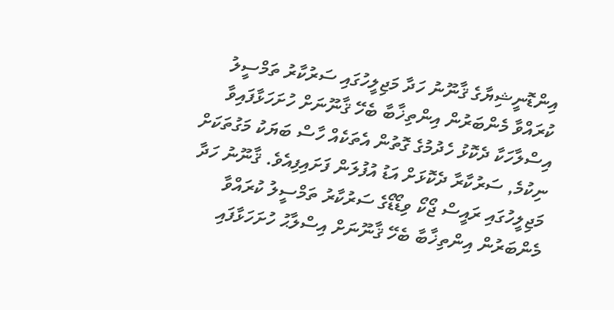އިންޑޮނީޝިޔާގެ ޤާނޫނު ހަދާ މަޖިލީހުގައި ސަރުކާރު ތަމްސީލު ކުރައްވާ މެންބަރުން އިންތިޚާބާ ބެހޭ ޤާނޫނަށް ހުށަހަޅާފައިވާ އިސްލާހަކާ ދެކޮޅު ހެދުމުގެ ގޮތުން އެތަކެއް ހާސް ބަޔަކު މަގުތަކަށް ނިކުމެ, ސަރުކާރާ ދެކޮޅަށް އަޑު އުފުލަން ފަށައިފިއެވެ. ޤާނޫނު ހަދާ މަޖިލީހުގައި ރައީސް ޖޯކޯ ވިޑޯޑޯގެ ސަރުކާރު ތަމްސީލު ކުރައްވާ މެންބަރުން އިންތިޚާބާ ބެހޭ ޤާނޫނަށް އިސްލާޙު ހުށަހަޅާފައި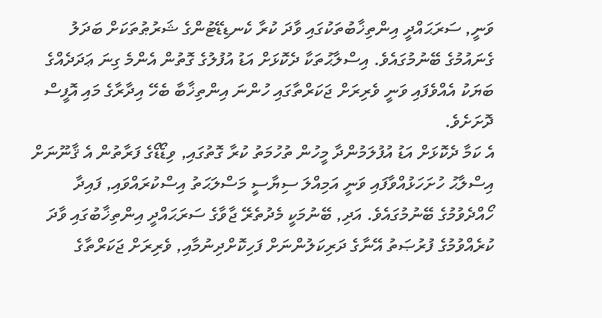ވަނީ, ސަރަޙައްދީ އިންތިޚާބުތަކުގައި ވާދަ ކުރާ ކެނޑިޑޭޓުންގެ ޝަރުޠުތަކަށް ބަދަލު ގެނައުމުގެ ބޭނުމުގައެވެ. އިސްލާޙުތަކާ ދެކޮޅަށް އަޑު އުފުލުގެ ގޮތުން އެންމެ ގިނަ ޢަދަދެއްގެ ބަޔަކު އެއްވެފައި ވަނީ ވެރިރަށް ޖަކަރްތާގައި ހުންނަ އިންތިޚާބާ ބެހޭ އިދާރާގެ މައި އޮފީސް ދޮށަށެވެ.
އެ ކަމާ ދެކޮޅަށް އަޑު އުފުލަމުންދާ މީހުން ތުހުމަތު ކުރާ ގޮތުގައި, ވިޑޯޑޯގެ ފަރާތުން އެ ޤާނޫނަށް އިސްލާޙު ހުށަހަޅުއްވާފައި ވަނީ އަމިއްލަ ސިޔާސީ މަސްލަޙަތު އިސްކުރައްވައި, ފައިދާ ހޯއްދެވުމުގެ ބޭނުމުގައެވެ. އަދި, ބޭނުމަކީ މެދުތެރޭ ޖާވާގެ ސަރަޙައްދީ އިންތިޚާބުގައި ވާދަ ކުރެއްވުމުގެ ފުރުޞަތު އޭނާގެ ދަރިކަލުންނަށް ފަހިކޮށްދިނުމާއި, ވެރިރަށް ޖަކަރްތާގެ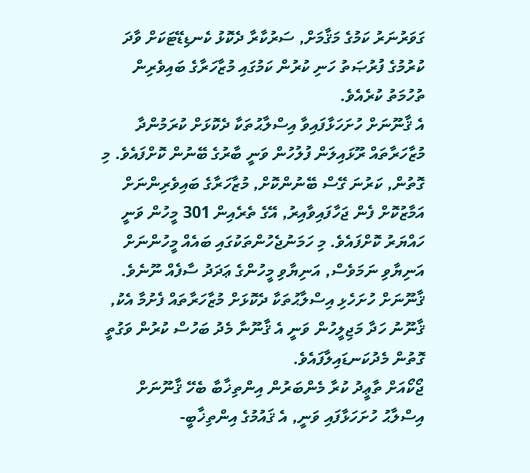ގަވަރުނަރު ކަމުގެ މަޤާމަށް, ސަރުކާރާ ދެކޮޅު ކެނޑިޑޭޓަކަށް ވާދަ ކުރުމުގެ ފުރުޞަތު ހަނި ކުރުން ކަމުގައި މުޒާހަރާގެ ބައިވެރިން ތުހުމަތު ކުރެއެވެ.
އެ ޤާނޫނަށް ހުށަހަޅާފައިވާ އިސްލާޙުތަކާ ދެކޮޅަށް ކުރަމުންދާ މުޒާހަރާތައް ރޫޅައިލަން ފުލުހުން ވަނީ ބާރުގެ ބޭނުން ކޮށްފައެވެ. މި ގޮތުން, ކަރުނަ ގޭސް ބޭނުންކޮށް, މުޒާހަރާގެ ބައިވެރިންނަށް އަމާޒުކޮށް ފެން ޖަހާފައިވާއިރު, އޭގެ ތެރެއިން 301 މީހުން ވަނީ ހައްޔަރު ކޮށްފައެވެ. މި ހަމަނުޖެހުންތަކުގައި ބައެއް މީހުންނަށް އަނިޔާވި ނަމަވެސް, އަނިޔާވި މީހުންގެ ޢަދަދު ސާފެއް ނޫނެވެ. ޤާނޫނަށް ހުށަހެޅި އިސްލާޙުތަކާ ދެކޮޅަށް މުޒާހަރާތައް ފެށުމާ އެކު, ޤާނޫނު ހަދާ މަޖިލީހުން ވަނީ އެ ޤާނޫނާ މެދު ބަހުސް ކުރުން ވަގުތީ ގޮތުން މެދުކަނޑައިލާފައެވެ.
ޖޯކޯއަށް ތާޢީދު ކުރާ މެންބަރުން އިންތިޚާބާ ބެހޭ ޤާނޫނަށް އިސްލާޙު ހުށަހަޅާފައި ވަނީ, އެ ޤައުމުގެ އިންތިޚާބީ-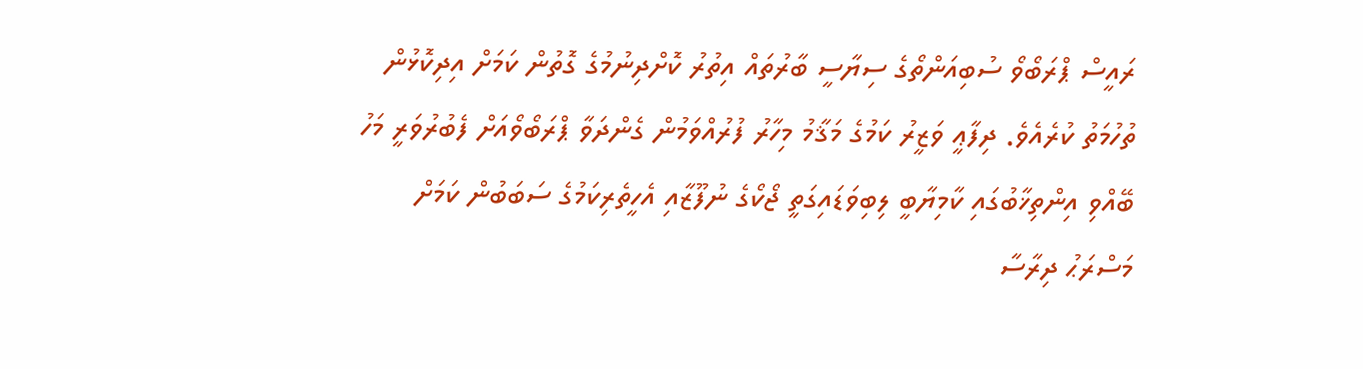ރައީސް ޕްރަބޯވޯ ސުބިއަންތޯގެ ސިޔާސީ ބާރުތައް އިތުރު ކޮށްދިނުމުގެ ގޮތުން ކަމަށް އިދިކޮޅުން ތުހުމަތު ކުރެއެވެ. ދިފާޢީ ވަޒީރު ކަމުގެ މަޤާމު މިހާރު ފުރުއްވަމުން ގެންދަވާ ޕްރަބޯވޯއަށް ފެބުރުވަރީ މަހު ބޭއްވި އިންތިޚާބުގައި ކާމިޔާބީ ލިބިވަޑައިގަތީ ޖޯކޯގެ ނުފޫޒާއި އެހީތެރިކަމުގެ ސަބަބުން ކަމަށް މަސްރަޙު ދިރާސާ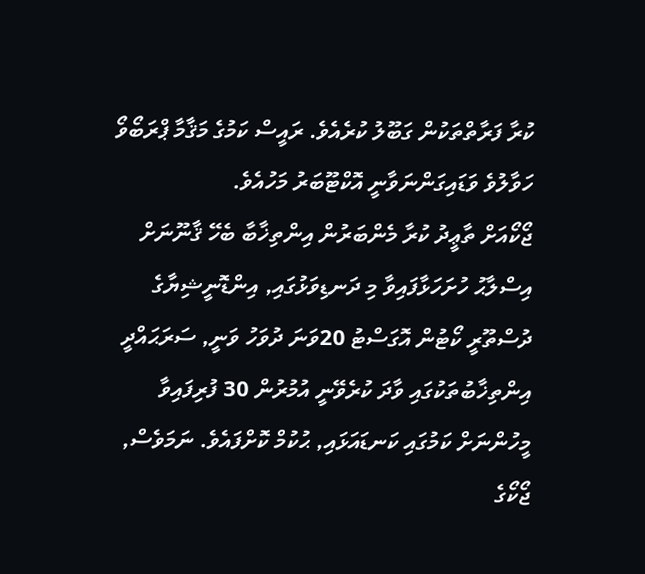ކުރާ ފަރާތްތަކުން ގަބޫލު ކުރެއެވެ. ރައީސް ކަމުގެ މަޤާމާ ޕްރަބޯވޯ ހަވާލުވެ ވަޑައިގަންނަވާނީ އޮކްޓޫބަރު މަހުއެވެ.
ޖޯކޯއަށް ތާޢީދު ކުރާ މެންބަރުން އިންތިޚާބާ ބެހޭ ޤާނޫނަށް އިސްލާޙު ހުށަހަޅާފައިވާ މި ދަނޑިވަޅުގައި, އިންޑޮނީޝިޔާގެ ދުސްތޫރީ ކޯޓުން އޮގަސްޓު 20ވަނަ ދުވަހު ވަނީ, ސަރަޙައްދީ އިންތިޚާބުތަކުގައި ވާދަ ކުރެވޭނީ އުމުރުން 30 ފުރިފައިވާ މީހުންނަށް ކަމުގައި ކަނޑައަޅައި, ޙުކުމް ކޮށްފައެވެ. ނަމަވެސް, ޖޯކޯގެ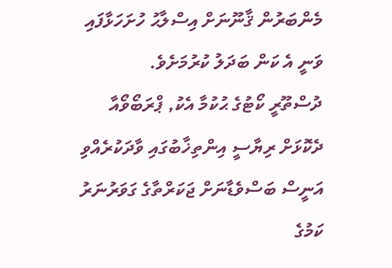މެންބަރުން ޤާނޫނަށް އިސްލާޙު ހުށަހަޅާފައި ވަނީ އެ ކަން ބަދަލު ކުރުމަށެވެ.
ދުސްތޫރީ ކޯޓުގެ ޙުކުމާ އެކު, ޕްރަބޯވޯއާ ދެކޮޅަށް ރިޔާސީ އިންތިޚާބުގައި ވާދަކުރެއްވި އަނީސް ބަސްވެޑާނަށް ޖަކަރްތާގެ ގަވަރުނަރު ކަމުގެ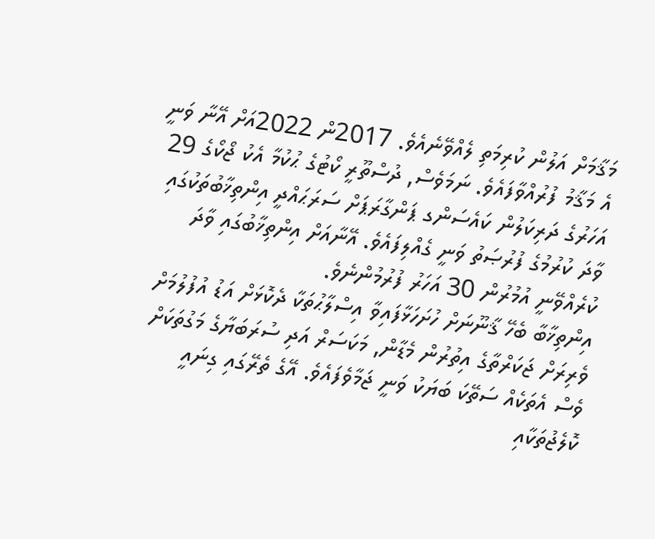މަޤާމަށް އަލުން ކުރިމަތި ލެއްވޭނެއެވެ. 2017ން 2022އަށް އޭނާ ވަނީ އެ މަޤާމު ފުރުއްވާފައެވެ. ނަމަވެސް, ދުސްތޫރީ ކޯޓުގެ ޙުކުމާ އެކު ޖޯކޯގެ 29 އަހަރުގެ ދަރިކަލުން ކައެސަންގ ޕަންގާރަޕަށް ސަރަޙައްދީ އިންތިޚާބުތަކުގައި ވާދަ ކުރުމުގެ ފުރުޞަތު ވަނީ ގެއްލިފައެވެ. އޭނާއަށް އިންތިޚާބުގައި ވާދަ ކުރެއްވޭނީ އުމުރުން 30 އަހަރު ފުރުމުންނެވެ.
އިންތިޚާބާ ބެހޭ ޤާނޫނަށް ހުށަހަޅާފައިވާ އިސްލާޙުތަކާ ދެކޮޅަށް އަޑު އުފުލުމަށް ވެރިރަށް ޖަކަރްތާގެ އިތުރުން މެޑާން, މަކަސަރް އަދި ސުރަބަޔާގެ މަގުތަކަށް ވެސް އެތަކެއް ސަތޭކަ ބަޔަކު ވަނީ ޖަމާވެފައެވެ. އޭގެ ތެރޭގައި ގިނައީ ކޮލެޖުތަކާއި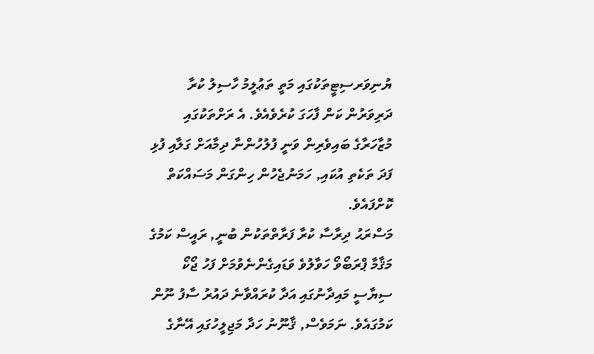ޔުނިވަރސިޓީތަކުގައި މަތީ ތަޢުލީމު ހާސިލު ކުރާ ދަރިވަރުން ކަން ފާހަގަ ކުރެވެއެވެ. އެ ރަށްތަކުގައި މުޒާހަރާގެ ބައިވެރިން ވަނީ ފުލުހުންނާ ދިމާއަށް ގަލާއި ފުޅި ފަދަ ތަކެތި އުކައި, ހަމަނުޖެހުން ހިންގަން މަސައްކަތް ކޮށްފައެވެ.
މަސްރަޙު ދިރާސާ ކުރާ ފަރާތްތަކުން ބުނީ, ރައީސް ކަމުގެ މަޤާމާ ޕްރަބޯވޯ ހަވާލުވެ ވަޑައިގެންނެވުމަށް ފަހު ޖޯކޯ ސިޔާސީ މައިދާނުގައި އަދާ ކުރައްވާނެ ދައުރު ސާފު ނޫން ކަމުގައެވެ. ނަމަވެސް, ޤާނޫނު ހަދާ މަޖިލީހުގައި އޭނާގެ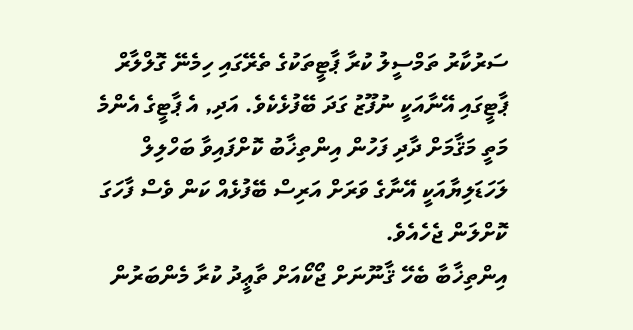ސަރުކާރު ތަމްސީލު ކުރާ ޕާޓީތަކުގެ ތެރޭގައި ހިމެނޭ ގޮލްލާރް ޕާޓީގައި އޭނާއަކީ ނުފޫޒު ގަދަ ބޭފުޅެކެވެ. އަދި, އެ ޕާޓީގެ އެންމެ މަތީ މަޤާމަށް ދާދި ފަހުން އިންތިޚާބު ކޮށްފައިވާ ބަހްލިލް ލަހަޑަލިޔާއަކީ އޭނާގެ ވަރަށް އަރިސް ބޭފުޅެއް ކަން ވެސް ފާހަގަ ކޮށްލަން ޖެހެއެވެ.
އިންތިޚާބާ ބެހޭ ޤާނޫނަށް ޖޯކޯއަށް ތާޢީދު ކުރާ މެންބަރުން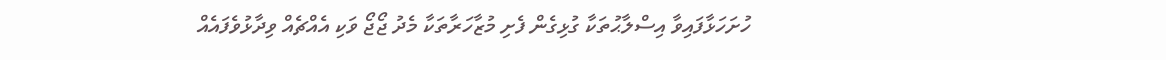ހުށަހަޅާފައިވާ އިސްލާޙުތަކާ ގުޅިގެން ފެށި މުޒާހަރާތަކާ މެދު ޖޯޖޯ ވަކި އެއްޗެއް ވިދާޅުވެފައެއް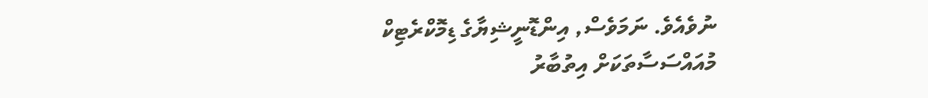ނުވެއެވެ. ނަމަވެސް, އިންޑޮނީޝިޔާގެ ޑިމޮކްރެޓިކް މުއައްސަސާތަކަށް އިތުބާރު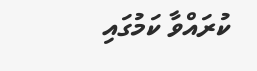ކުރައްވާ ކަމުގައި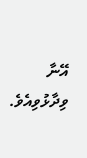އޭނާ ވިދާޅުވިއެވެ.